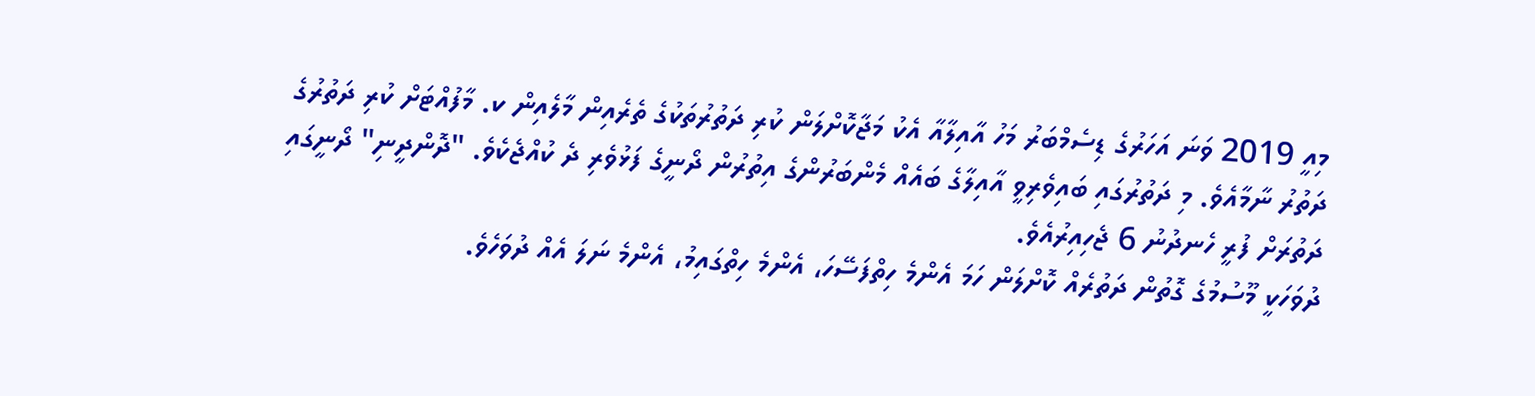މިއީ 2019 ވަނަ އަހަރުގެ ޑިސެމްބަރު މަހު އާއިލާއާ އެކު މަޖާކޮށްލަން ކުރި ދަތުރުތަކުގެ ތެރެއިން މާލެއިން ކ. މާފުއްޓަށް ކުރި ދަތުރުގެ ދަތުރު ނާމާއެވެ. މި ދަތުރުގައި ބައިވެރިވީ އާއިލާގެ ބައެއް މެންބަރުންގެ އިތުރުން ދޯނީގެ ފަޅުވެރި ދެ ކުއްޖެކެވެ. "ދޮންދީނި" ދޯނީގައި ދަތުރަށް ފުރީ ހެނދުނު 6 ޖެހިއިރުއެވެ.
ދުވަހަކީ މޫސުމުގެ ގޮތުން ދަތުރެއް ކޮށްލަން ހަމަ އެންމެ ހިތްފަސޭހަ، އެންމެ ހިތްގައިމު، އެންމެ ނަލަ އެއް ދުވަހެވެ.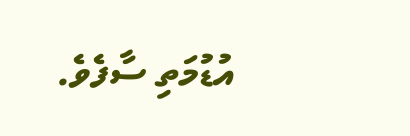އުޑުމަތި ސާފެވެ.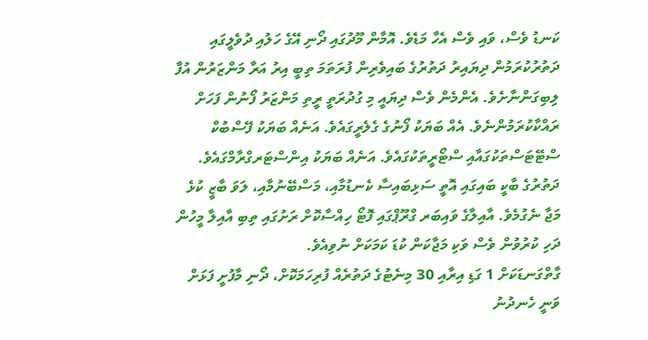ކަނޑު ވެސް، ވައި ވެސް އެހާ މަޑެވެ. އޮމާން މޫދުގައި ދޯނި އޭގެ ހަލުއި ދުވެލީގައި ދަތުރުކުރަމުން ދިޔައިރު ދަތުރުގެ ބައިވެރިން ފުރަތަމަ ތިބީ އިރު އަރާ މަންޒަރުން އުފާ ލިބިގަންނާށެވެ. އެންމެން ވެސް ދިޔައީ މި ގުދުރަތީ ރީތި މަންޒަރު ފޯނުން ފަހަށް ރައްކާކުރަމުންނެވެ. އެއް ބަޔަކު ފޯނުގެ ގެލެރީގައެވެ. އަނެއް ބަޔަކު ފޭސްބުކް ސްޓޭޓަސްތަކުގައާއި ސްޓޯރީތަކުގައެވެ. އަނެއް ބަޔަކު އިންސްޓަރގްރާމްގައެވެ. ދަތުރުގެ ބާކީ ބައިގައި އޮތީ ސަޅިބައިސާ ކެނޑުމާއި، މަސްބޭނުމާއި، ލަވަ ބާޒީ ކުޅެ މަޖާ ނެގުމެވެ. އާއިލާގެ ވައިބަރ ގްރޫޕްގައި ފޮޓޯ ހިއްސާކޮށް ރަށުގައި ތިބި އާއިލާ މީހުން ދަހި ކުރުވުން ވެސް ވަކި މަޖާކަން ކުޑަ ކަމަކަށް ނުވިއެވެ.
ގާތްގަނޑަކަށް 1 ގަޑި އިރާއި 30 މިނެޓުގެ ދަތުރެއް ފުރިހަމަކޮށް، ދޯނި މާފުށީ ފަޅަށް ވަނީ ހެނދުނު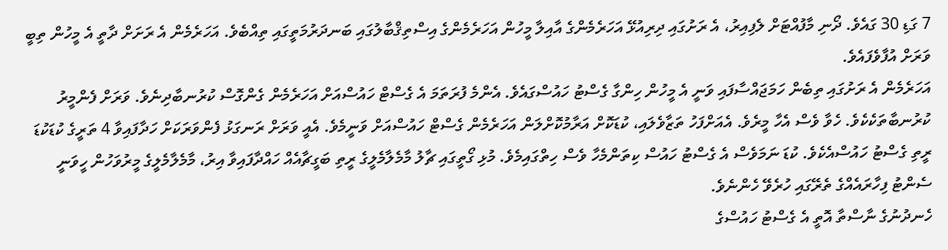7 ގަޑި 30 ގައެވެ. ދޯނި މާފުއްޓަށް ލެފިއިރު، އެ ރަށުގައި ދިރިއުޅޭ އަހަރެމެންގެ އާއިލާ މީހުން އަހަރެމެންގެ އިސްތިޤްބާލުގައި ބަނދަރުމަތީގައި ތިއްބެވެ. އަހަރެމެން އެ ރަށަށް ދާތީ އެ މީހުން ތިބީ ވަރަށް އުފާވެފައެވެ.
އަހަރެމެން އެ ރަށުގައި ތިބެން ހަމަޖައްސާފައި ވަނީ އެ މީހުން ހިންގާ ގެސްޓު ހައުސްގައެވެ. އެންމެ ފުރަތަމަ އެ ގެސްޓް ހައުސްއަށް އަހަރެމެން ގެންގޮސް ކުރުނބާދިނެވެ. ވަރަށް ފެންމީރު ކުރުނބާތަކެކެވެ. ހެވާ ވެސް އެހާ މީރެވެ. އެއަށްފަހު ތަޒާވެލައި، ކުޑަކޮށް އަރާމުކޮށްލަން އަހަރެމެން ގެސްޓް ހައުސްއަށް ވަނީމެވެ. އެއީ ވަރަށް ރަނގަޅު ފެންވަރަކަށް ހަދާފައިވާ 4 ތަރީގެ ކުޑަކުޑަ ރީތި ގެސްޓު ހައުސްއެކެވެ. ކުޑަ ނަމަވެސް އެ ގެސްޓު ހައުސް ކިތަންމެހާ ވެސް ހިތްގައިމެވެ. މުޅި ގޯތީގައި ޗާލު މާމެލާމެލީގެ ރީތި ބަގީޗާއެއް ހައްދާފައިވާ އިރު، މާމެލާމެލީގެ މީރުވަހުން ހީވަނީ ސެންޓު ފިހާރައެއްގެ ތެރޭގައި ހުރެވޭ ހެންނެވެ.
ހެނދުނުގެ ނާސްތާ އޮތީ އެ ގެސްޓު ހައުސްގެ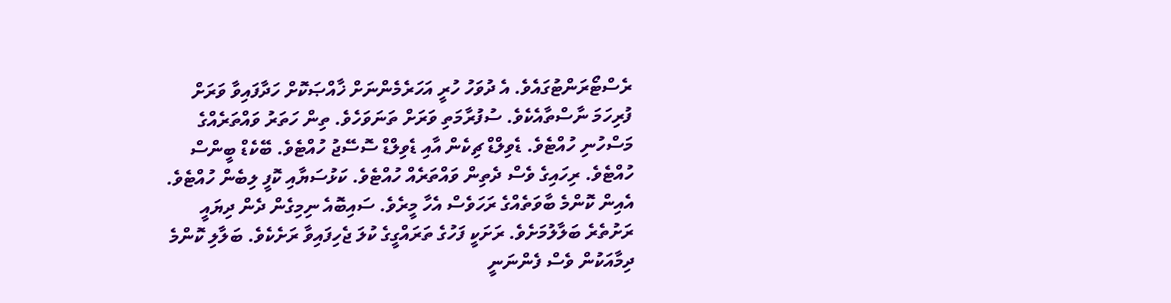ރެސްޓޯރަންޓުގައެވެ. އެ ދުވަހު ހުރީ އަހަރެމެންނަށް ޚާއްޞަކޮށް ހަދާފައިވާ ވަރަށް ފުރިހަމަ ނާސްތާއެކެވެ. ސުފުރާމަތި ވަރަށް ތަނަވަހެވެ. ތިން ހަތަރު ވައްތަރެއްގެ މަސްހުނި ހުއްޓެވެ. ޑެވިލްޑް ޗިކެން އާއި ޑެވިލްޑް ސޮސޭޖު ހުއްޓެވެ. ބޭކެޑް ބީންސް ހުއްޓެވެ. ރިހައިގެ ވެސް ދެތިން ވައްތަރެއް ހުއްޓެވެ. ކަޅުސަޔާއި ކޮފީ ލިބެން ހުއްޓެވެ. އެއިން ކޮންމެ ބާވަތެއްގެ ރަހަވެސް އެހާ މީރެވެ. ސައިބޮއެ ނިމިގެން ދެން ދިޔައީ ރަށުތެރެ ބަލާލުމަށެވެ. ރަށަކީ ފަހުގެ ތަރައްގީގެ ކުލަ ޖެހިފައިވާ ރަށެކެވެ. ބަލާލި ކޮންމެ ދިމާއަކުން ވެސް ފެންނަނީ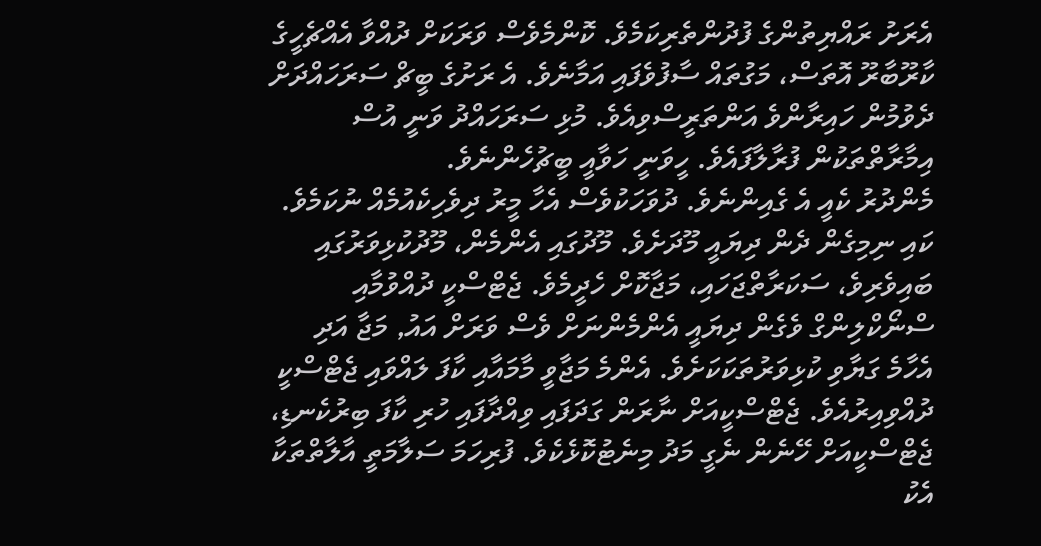އެރަށު ރައްޔިތުންގެ ފުދުންތެރިކަމެވެ. ކޮންމެވެސް ވަރަކަށް ދުއްވާ އެއްޗެހީގެ ކާރޫބާރޫ އޮތަސް، މަގުތައް ސާފުވެފައި އަމާނެވެ. އެ ރަށުގެ ބީޗް ސަރަހައްދަށް ދެވުމުން ހައިރާންވެ އަންތަރީސްވިއެވެ. މުޅި ސަރަހައްދު ވަނީ އުސް އިމާރާތްތަކުން ފުރާލާފައެވެ. ހީވަނީ ހަވާއީ ބީޗުހެންނެވެ.
މެންދުރު ކެއީ އެ ގެއިންނެވެ. ދުވަހަކުވެސް އެހާ މީރު ދިވެހިކެއުމެއް ނުކަމެވެ. ކައި ނިމިގެން ދެން ދިޔައީ މޫދަށެވެ. މޫދުގައި އެންމެން، މޫދުކުޅިވަރުގައި ބައިވެރިވެ، ސަކަރާތްޖަހައި، މަޖާކޮށް ހެދީމެވެ. ޖެޓްސްކީ ދުއްވުމާއި ސްނޯކްލިންގް ވެގެން ދިޔައީ އެންމެންނަށް ވެސް ވަރަށް އައު, މަޖާ އަދި އެހާމެ ގަޔާވި ކުޅިވަރުތަކަކަށެވެ. އެންމެ މަޖާވީ މާމައާއި ކާފަ ލައްވައި ޖެޓްސްކީ ދުއްވިއިރުއެވެ. ޖެޓްސްކީއަށް ނާރަން ގަދަފައި ވިއްދާފައި ހުރި ކާފަ ބިރުކެނޑި، ޖެޓްސްކީއަށް ހޭނެން ނެގީ މަދު މިނެޓުކޮޅެކެވެ. ފުރިހަމަ ސަލާމަތީ އާލާތްތަކާ އެކު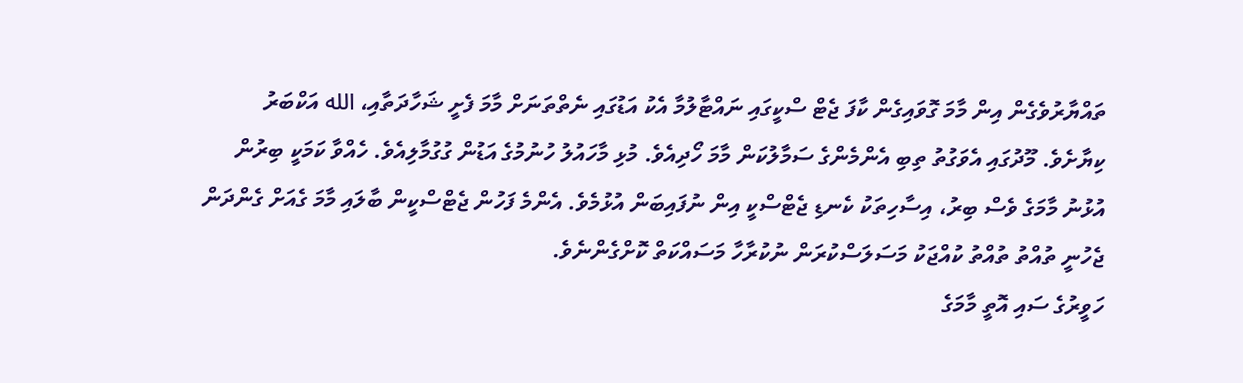ތައްޔާރުވެގެން އިން މާމަ ގޮވައިގެން ކާފަ ޖެޓް ސްކީގައި ނައްޓާލުމާ އެކު އަޑުގައި ނެތްތަނަށް މާމަ ފެށީ ޝަހާދަތާއި، الله އަކްބަރު ކިޔާށެވެ. މޫދުގައި އެވަގުތު ތިބި އެންމެންގެ ސަމާލުކަން މާމަ ހޯދިއެވެ. މުޅި މާހައުލު ހުނުމުގެ އަޑުން ގުގުމާލިއެވެ. ހެއްވާ ކަމަކީ ބިރުން އުޅުނު މާމަގެ ވެސް ބިރު، އިސާހިތަކު ކެނޑި ޖެޓްސްކީ އިން ނުފައިބަން އުޅުމެވެ. އެންމެ ފަހުން ޖެޓްސްކީން ބާލައި މާމަ ގެއަށް ގެންދަން ޖެހުނީ ތުއްތު ތުއްތު ކުއްޖަކު މަސަލަސްކުރަން ނުކުރާހާ މަސައްކަތް ކޮށްގެންނެވެ.
ހަވީރުގެ ސައި އޮތީ މާމަގެ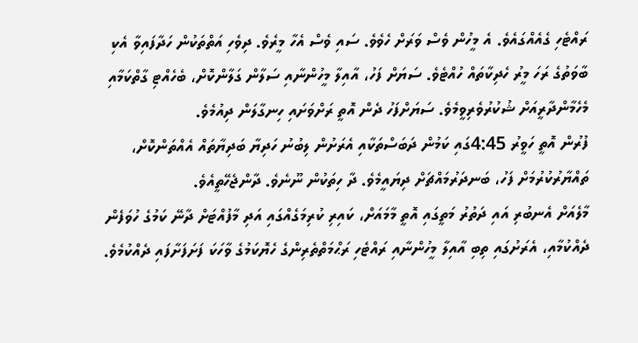ރައްޓެހި ގެއެއްގައެވެ. އެ މީހުން ވެސް ވަރަށް ހެވެވެ. ސައި ވެސް އެހާ މީރެވެ. ދިވެހި އަތްތަކުން ހަދާފައިވާ އެކި ބާވަތުގެ ރަހަ މީރު ހެދިކާތައް ހުއްޓެވެ. ސަޔަށް ފަހު، އާއިލާ މީހުންނާއި ސަލާން ގަލާންކޮށް، ބެހެއްޓި ގާތްކަމާއި މެހެމާންދާރީއަށް ޝުކުރުވެރިވީމެވެ. ސަޔަށްފަހު ދެން އޮތީ ރަށްވަށައި ހިނގާލަން ދިއުމެވެ.
ފުރުން އޮތީ ހަވީރު 4:45ގައި ކަމުން ދަބަސްތަކާއި އެރަށުން ލިބުނު ހަދިޔާ ބަދިޔާތައް އެއްތަންކޮށް، ތައްޔާރުކުރުމަށް ފަހު، ބަނދަރުމައްޗަށް ދިޔައީމެވެ. ދާ ހިތަކުން ނޫނެވެ. ދާންޖެހޭތީއެވެ.
މާލެއަށް އެނބުރި އައި ދަތުރު މަތީގައި އޮތީ މާމައަށް، ކައިރި ކުރިމަގެއްގައި އަދި މާފުއްޓަށް ދާނޭ ކަމުގެ ހުވަފެން ދެއްކުމާއި، އެރަށުގައި ތިބި އާއިލާ މީހުންނާއި ރައްޓެހި ރަޙްމަތްތެރިންގެ ހެޔޮކަމުގެ ވާހަކަ ފަށަފަށާފައި ދެއްކުމެވެ.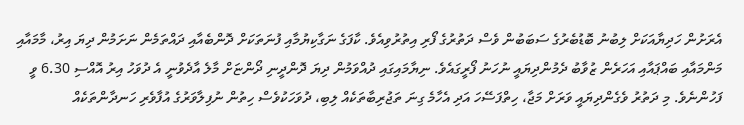އެރަށުން ހަދިޔާއަކަށް ލިބުނު ބޮޑުބެރުގެ ސަބަބުން ވެސް ދަތުރުގެ ފޯރި އިތުރުވިއެވެ. ކާފަގެ ނަގާކިޔުމާއި ފުނަތަކަށް ދޮންބެއާއި ދައްތަމެން ނަށަމުން ދިޔަ އިރު، މާމައާއި މަންމައާއި ބައްޕައާއި އަހަރެން ޒުވާބު ދެމުންދިޔައީ ނުހަނު ފޯރީގައެވެ. ނިޔާމައިގައި ދުއްވަމުން ދިޔަ ދޮންދީނި ދޯންޏަށް މާލެ އާދެވުނީ އެ ދުވަހު އިރު އޮއްސި 6.30 ވީ ފަހުންނެވެ. މި ދަތުރު ވެގެންދިޔައީ ވަރަށް މަޖާ، ހިތްފަސޭހަ އަދި އެހާމެ ގިނަ ތަޖުރިބާތަކެއް ލިބި، ދުވަހަކުވެސް ހިތުން ނުފިލާވަރުގެ އުފާވެރި ހަނދާންތަކެއް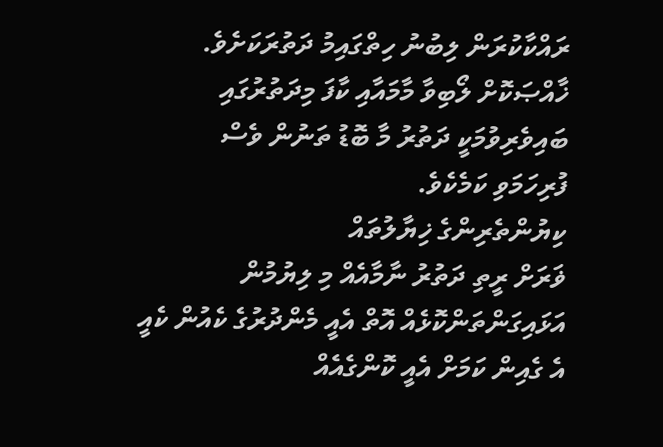ރައްކާކުރަން ލިބުނު ހިތްގައިމު ދަތުރަކަށެވެ. ޚާއްޞަކޮށް ލޯބިވާ މާމައާއި ކާފަ މިދަތުރުގައި ބައިވެރިވުމަކީ ދަތުރު މާ ބޮޑު ތަނުން ވެސް ފުރިހަމަވި ކަމެކެވެ.
ކިޔުންތެރިންގެ ޚިޔާލުތައް
ޥަރަށް ރީތި ދަތުރު ނާމާއެއް މި ލިޔުމުން އަޅައިގަންތަންކޮޅެއް އޮތް އެއީ މެންދުރުގެ ކެއުން ކެއީ އެ ގެއިން ކަމަށް އެއީ ކޮންގެއެއް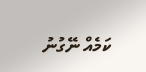ކަމެއް ނޭގުނު